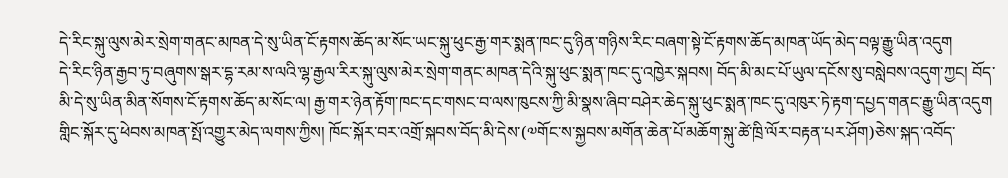དེ་རིང་སྐུ་ལུས་མེར་སྲེག་གནང་མཁན་དེ་སུ་ཡིན་ངོ་རྟགས་ཆོད་མ་སོང་ཡང་སྐུ་ཕུང་རྒྱ་གར་སྨན་ཁང་དུ་ཉིན་གཉིས་རིང་བཞག་སྟེ་ངོ་རྟགས་ཆོད་མཁན་ཡོད་མེད་བལྟ་རྒྱུ་ཡིན་འདུག
དེ་རིང་ཉིན་རྒྱབ་ཏུ་བཞུགས་སྒར་དྷ་རམ་ས་ལའི་ལྷ་རྒྱལ་རིར་སྐུ་ལུས་མེར་སྲེག་གནང་མཁན་དེའི་སྐུ་ཕུང་སྨན་ཁང་དུ་འཁྱེར་སྐབས། བོད་མི་མང་པོ་ཡུལ་དངོས་སུ་བསླེབས་འདུག་ཀྱང། བོད་མི་དེ་སུ་ཡིན་མིན་སོགས་ངོ་རྟགས་ཆོད་མ་སོང་ལ། རྒྱ་གར་ཉེན་རྟོག་ཁང་དང་གསང་བ་ལས་ཁུངས་ཀྱི་མི་སྣས་ཞིབ་བཤེར་ཆེད་སྐུ་ཕུང་སྨན་ཁང་དུ་འཁུར་ཏེ་རྟག་དཔྱད་གནང་རྒྱུ་ཡིན་འདུག
གླིང་སྐོར་དུ་ཕེབས་མཁན་སྤོ་འགྱུར་མེད་ལགས་ཀྱིས། ཁོང་སྐོར་བར་འགྲོ་སྐབས་བོད་མི་དེས་(༧གོང་ས་སྐྱབས་མགོན་ཆེན་པོ་མཆོག་སྐུ་ཚེ་ཁྲི་ལོར་བརྟན་པར་ཤོག)ཅེས་སྐད་འབོད་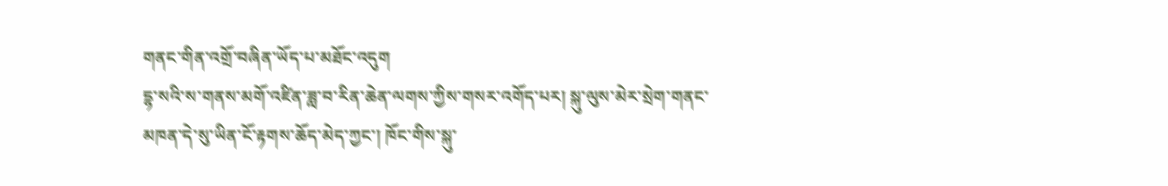གནང་གིན་འགྲོ་བཞིན་ཡོད་པ་མཐོང་འདུག
དྷ་སའི་ས་གནས་མགོ་འཛིན་ཟླ་བ་རིན་ཆེན་ལགས་ཀྱིས་གསར་འགོད་པར། སྐུ་ལུས་མེར་སྲེག་གནང་མཁན་དེ་སུ་ཡིན་ངོ་རྟགས་ཆོད་མེད་ཀྱང་། ཁོང་གིས་སྐུ་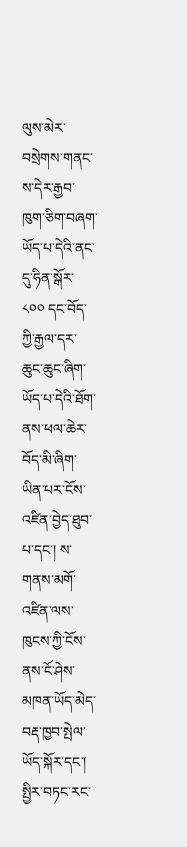ལུས་མེར་བསྲེགས་གནང་ས་དེར་རྒྱབ་ཁུག་ཅིག་བཞག་ཡོད་པ་དེའི་ནང་དུ་ཧིན་སྒོར་ ༨༠༠ དང་བོད་ཀྱི་རྒྱལ་དར་ཆུང་ཆུང་ཞིག་ཡོད་པ་དེའི་ཐོག་ནས་ཕལ་ཆེར་བོད་མི་ཞིག་ཡིན་པར་ངོས་འཛིན་བྱེད་ཐུབ་པ་དང་། ས་གནས་མགོ་འཛིན་ལས་ཁུངས་ཀྱི་ངོས་ནས་ངོ་ཤེས་མཁན་ཡོད་མེད་བརྡ་ཁྱབ་སྤེལ་ཡོད་སྐོར་དང་། སྤྱིར་བཏང་རང་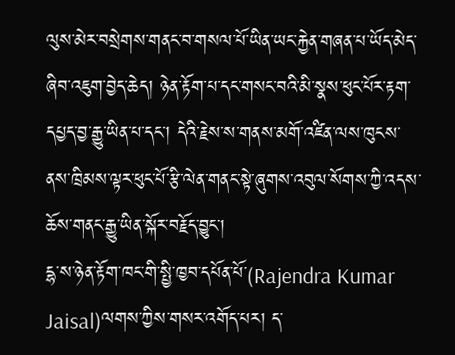ལུས་མེར་བསྲེགས་གནང་བ་གསལ་པོ་ཡིན་ཡང་རྐྱེན་གཞན་པ་ཡོད་མེད་ཞིབ་འཇུག་བྱེད་ཆེད། ཉེན་རྟོག་པ་དང་གསང་བའི་མི་སྣས་ཕུང་པོར་རྟག་དཔྱད་བྱ་རྒྱུ་ཡིན་པ་དང་། དེའི་རྗེས་ས་གནས་མགོ་འཛིན་ལས་ཁུངས་ནས་ཁྲིམས་ལྟར་ཕུང་པོ་རྩི་ལེན་གནང་སྟེ་ཞུགས་འབུལ་སོགས་ཀྱི་འདས་ཆོས་གནང་རྒྱུ་ཡིན་སྐོར་བརྗོད་བྱུང་།
དྷ་ས་ཉེན་རྟོག་ཁང་གི་སྤྱི་ཁྱབ་དཔོན་པོ་(Rajendra Kumar Jaisal)ལགས་ཀྱིས་གསར་འགོད་པར། ད་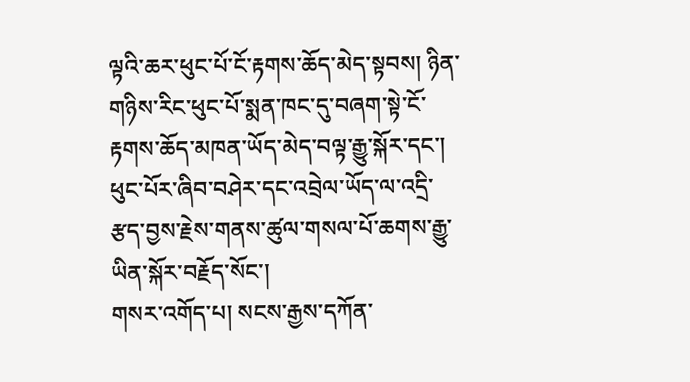ལྟའི་ཆར་ཕུང་པོ་ངོ་རྟགས་ཆོད་མེད་སྟབས། ཉིན་གཉིས་རིང་ཕུང་པོ་སྨན་ཁང་དུ་བཞག་སྟེ་ངོ་རྟགས་ཆོད་མཁན་ཡོད་མེད་བལྟ་རྒྱུ་སྐོར་དང་། ཕུང་པོར་ཞིབ་བཤེར་དང་འབྲེལ་ཡོད་ལ་འདྲི་རྩད་བྱས་རྗེས་གནས་ཚུལ་གསལ་པོ་ཆགས་རྒྱུ་ཡིན་སྐོར་བརྗོད་སོང་།
གསར་འགོད་པ། སངས་རྒྱས་དཀོན་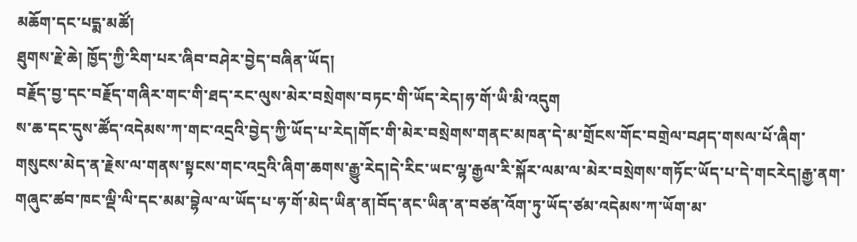མཆོག་དང་པདྨ་མཚོ།
ཐུགས་རྗེ་ཆེ། ཁྱོད་ཀྱི་རིག་པར་ཞིབ་བཤེར་བྱེད་བཞིན་ཡོད།
བརྗོད་བྱ་དང་བརྗོད་གཞིར་གང་གི་ཐད་རང་ལུས་མེར་བསྲེགས་བཏང་གི་ཡོད་རེད།ཧ་གོ་ཡི་མི་འདུག
ས་ཆ་དང་དུས་ཚོད་འདེམས་ཀ་གང་འདྲའི་བྱེད་ཀྱི་ཡོད་པ་རེད།གོང་གི་མེར་བསྲེགས་གནང་མཁན་དེ་མ་གྲོངས་གོང་བགྲེལ་བཤད་གསལ་པོ་ཞིག་གསུངས་མེད་ན་རྗེས་ལ་གནས་སྟངས་གང་འདྲའི་ཞིག་ཆགས་རྒྱུ་རེད།དེ་རིང་ཡང་ལྷ་རྒྱལ་རི་སྐོར་ལམ་ལ་མེར་བསྲེགས་གཏོང་ཡོད་པ་དེ་གངརེད།རྒྱ་ནག་གཞུང་ཚབ་ཁང་ལྡི་ལི་དང་མམ་བྷེལ་ལ་ཡོད་པ་ཧ་གོ་མེད་ཡིན་ན།བོད་ནང་ཡིན་ན་བཙན་འོག་ཏུ་ཡོད་ཙམ་འདེམས་ཀ་ཡོག་མ་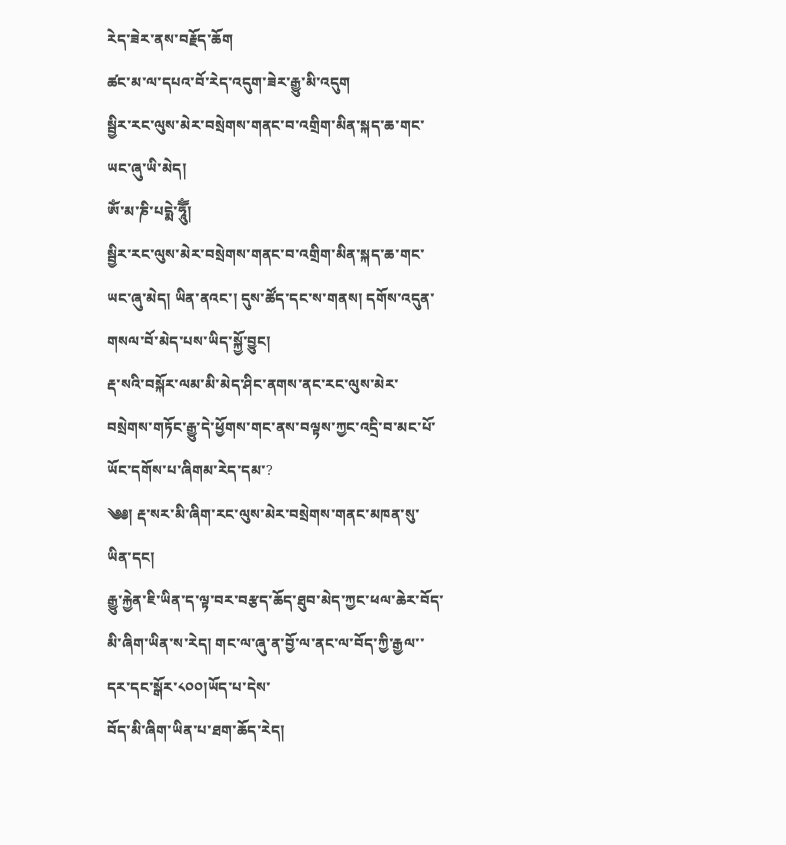རེད་ཟེར་ནས་བརྗོད་ཆོག
ཚང་མ་ལ་དཔའ་བོ་རེད་འདུག་ཟེར་རྒྱུ་མི་འདུག
སྦྱིར་རང་ལུས་མེར་བསྲེགས་གནང་བ་འགྲིག་མིན་སྐད་ཆ་གང་ཡང་ཞུ་ཡི་མེད།
ཨོཾ་མ་ཎི་པདྨེ་ཧཱཽུཾ།
སྦྱིར་རང་ལུས་མེར་བསྲེགས་གནང་བ་འགྲིག་མིན་སྐད་ཆ་གང་ཡང་ཞུ་མེད། ཡིན་ནའང་། དུས་ཚོད་དང་ས་གནས། དགོས་འདུན་གསལ་བོ་མེད་པས་ཡིད་སྐྱོ་བྱུང།
རྡ་སའི་བསྐོར་ལམ་མི་མེད་ཤིང་ནགས་ནང་རང་ལུས་མེར་བསྲེགས་གཏོང་རྒྱུ་དེ་ཕྱོགས་གང་ནས་བལྟས་ཀྱང་འདྲི་བ་མང་པོ་ཡོང་དགོས་པ་ཞིགམ་རེད་དམ་?
༄༅། རྡ་སར་མི་ཞིག་རང་ལུས་མེར་བསྲེགས་གནང་མཁན་སུ་ཡིན་དང།
རྒྱུ་རྐྱེན་ཇི་ཡིན་ད་ལྟ་བར་བརྩད་ཆོད་ཐུབ་མེད་ཀྱང་ཕལ་ཆེར་བོད་མི་ཞིག་ཡིན་ས་རེད། གང་ལ་ཞུ་ན་བྱོ་ལ་ནང་ལ་བོད་ཀྱི་རྒྱལ་་དར་དང་སྒོར་༨༠༠།ཡོད་པ་དེས་
བོད་མི་ཞིག་ཡིན་པ་ཐག་ཆོད་རེད།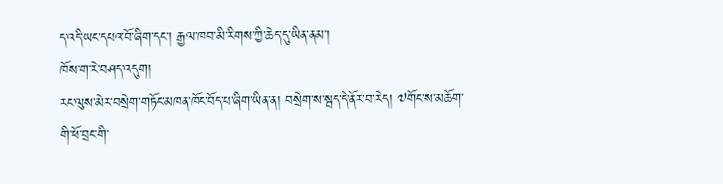ད་འདི་ཡང་དཔའ་བོ་ཞིག་དང་། རྒྱལ་ཁབ་མི་རིགས་ཀྱི་ཆེད་དུ་ཡིན་ནམ་།
ཁོས་ག་རེ་བཤད་འདུག།
རང་ལུས་མེར་བསྲེག་གཏོང་མཁན་ཁོང་བོད་པ་ཞིག་ཡིན་ན། བསྲེག་ས་སྦད་དེ་ནོར་བ་རེད། ༧གོང་ས་མཆོག་གི་ཕོ་བྲང་གི་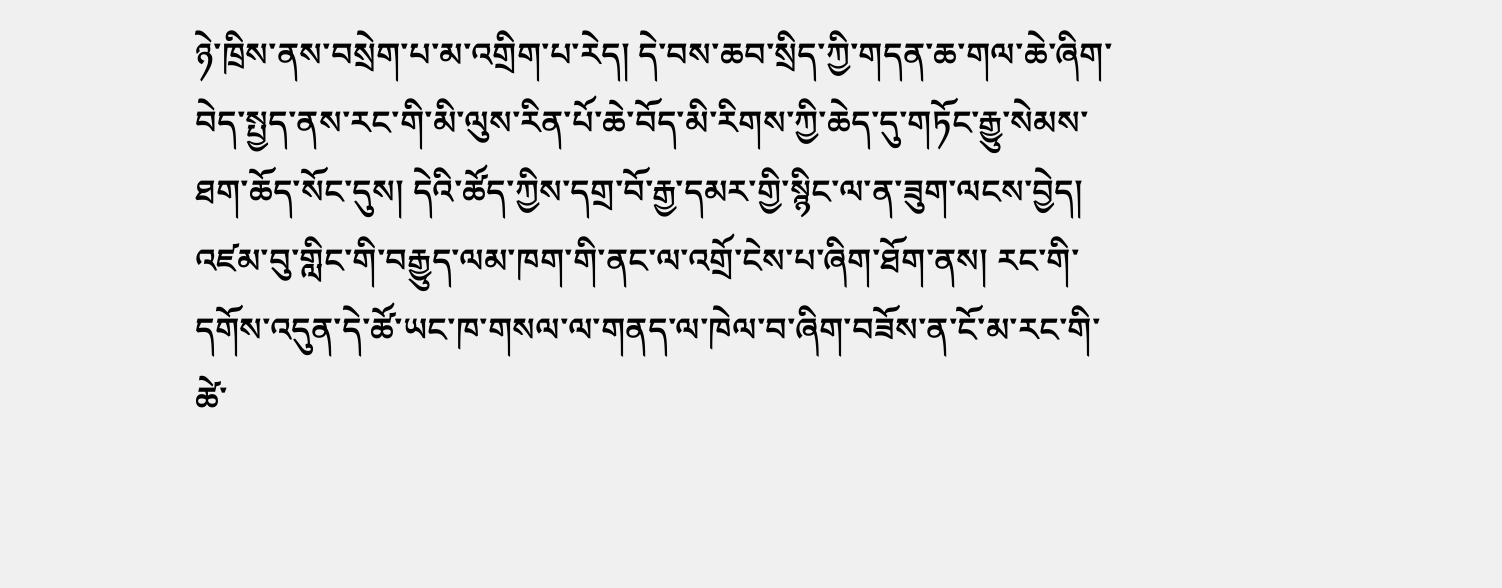ཉེ་ཁྲིས་ནས་བསྲེག་པ་མ་འགྲིག་པ་རེད། དེ་བས་ཆབ་སྲིད་ཀྱི་གདན་ཆ་གལ་ཆེ་ཞིག་བེད་སྤྱད་ནས་རང་གི་མི་ལུས་རིན་པོ་ཆེ་བོད་མི་རིགས་ཀྱི་ཆེད་དུ་གཏོང་རྒྱུ་སེམས་ཐག་ཆོད་སོང་དུས། དེའི་ཚོད་ཀྱིས་དགྲ་བོ་རྒྱ་དམར་གྱི་སྙིང་ལ་ན་ཟུག་ལངས་བྱེད། འཛམ་བུ་གླིང་གི་བརྒྱུད་ལམ་ཁག་གི་ནང་ལ་འགྲོ་ངེས་པ་ཞིག་ཐོག་ནས། རང་གི་དགོས་འདུན་དེ་ཚོ་ཡང་ཁ་གསལ་ལ་གནད་ལ་ཁེལ་བ་ཞིག་བཟོས་ན་ངོ་མ་རང་གི་ཚེ་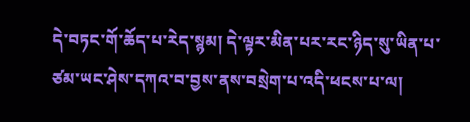དེ་བཏང་གོ་ཆོད་པ་རེད་སྙམ། དེ་ལྟར་མིན་པར་རང་ཉིད་སུ་ཡིན་པ་ཙམ་ཡང་ཤེས་དཀའ་བ་བྱས་ནས་བསྲེག་པ་འདི་ཕངས་པ་ལ།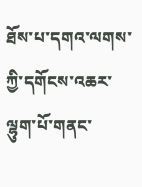ཐོས་པ་དགའ་ལགས་ཀྱི་དགོངས་འཆར་ལྷུག་པོ་གནང་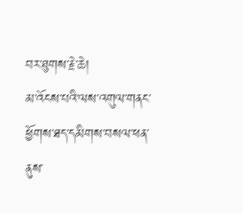བར་ཐུགས་རྗེ་ཆེ།
མ་འོངས་པའི་ལས་འགུལ་གནང་ཕྱོགས་ཐད་དམིགས་བསལ་ཕན་ནུས་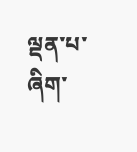ལྡན་པ་ཞིག་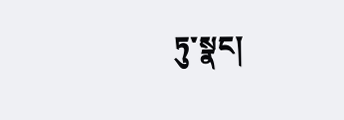ཏུ་སྣང།